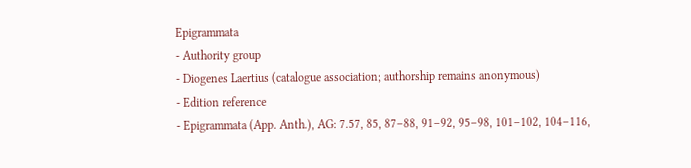Epigrammata
- Authority group
- Diogenes Laertius (catalogue association; authorship remains anonymous)
- Edition reference
- Epigrammata (App. Anth.), AG: 7.57, 85, 87–88, 91–92, 95–98, 101–102, 104–116,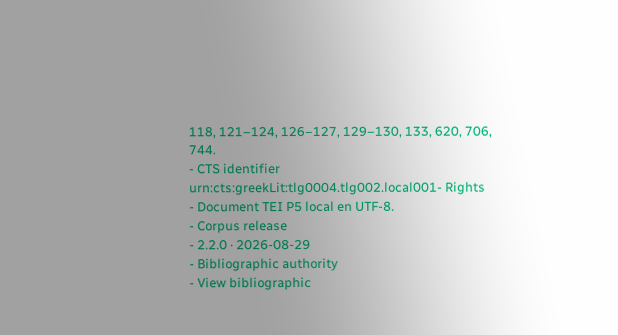118, 121–124, 126–127, 129–130, 133, 620, 706, 744.
- CTS identifier
urn:cts:greekLit:tlg0004.tlg002.local001- Rights
- Document TEI P5 local en UTF-8.
- Corpus release
- 2.2.0 · 2026-08-29
- Bibliographic authority
- View bibliographic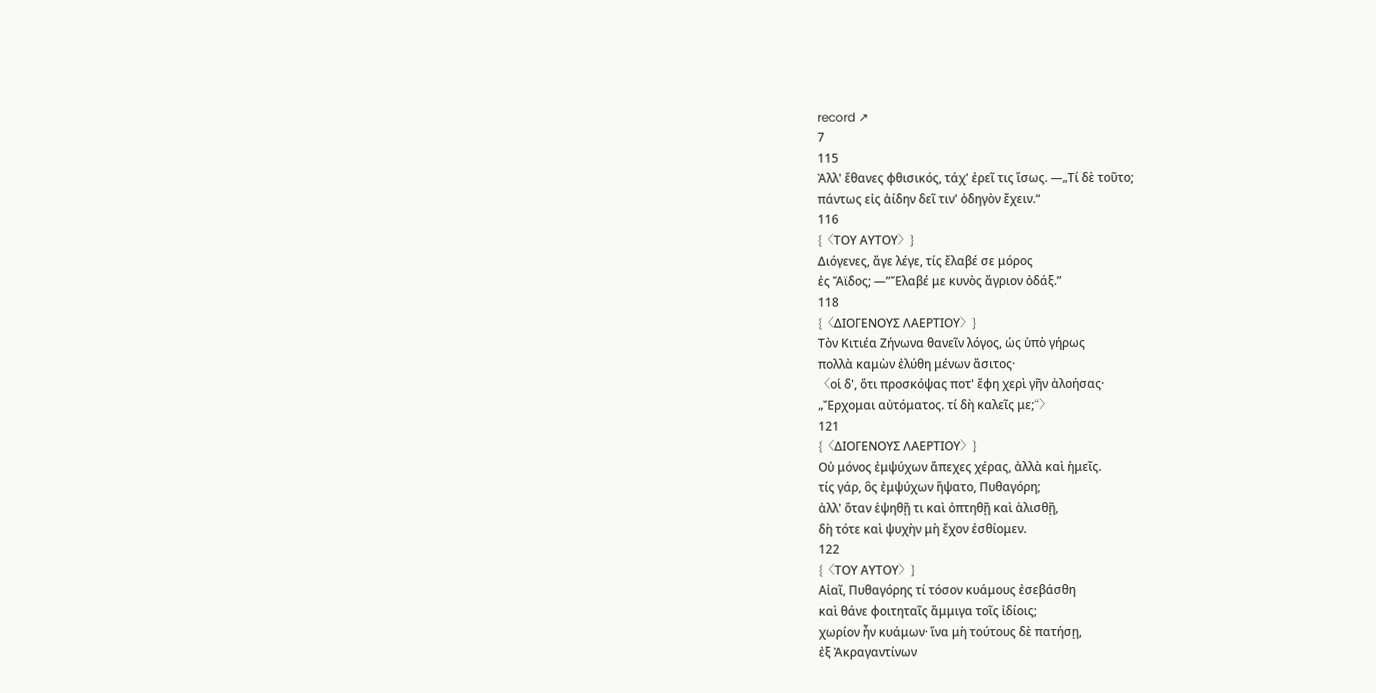record ↗
7
115
Ἀλλ' ἔθανες φθισικός, τάχ' ἐρεῖ τις ἴσως. —„Τί δὲ τοῦτο;
πάντως εἰς ἀίδην δεῖ τιν' ὁδηγὸν ἔχειν.“
116
{〈ΤΟΥ ΑΥΤΟΥ〉}
Διόγενες, ἄγε λέγε, τίς ἔλαβέ σε μόρος
ἐς Ἄϊδος; —”Ἔλαβέ με κυνὸς ἄγριον ὀδάξ.”
118
{〈ΔΙΟΓΕΝΟΥΣ ΛΑΕΡΤΙΟΥ〉}
Τὸν Κιτιέα Ζήνωνα θανεῖν λόγος, ὡς ὑπὸ γήρως
πολλὰ καμὼν ἐλύθη μένων ἄσιτος·
〈οἱ δ', ὅτι προσκόψας ποτ' ἔφη χερὶ γῆν ἀλοήσας·
„Ἔρχομαι αὐτόματος. τί δὴ καλεῖς με;“〉
121
{〈ΔΙΟΓΕΝΟΥΣ ΛΑΕΡΤΙΟΥ〉}
Οὐ μόνος ἐμψύχων ἄπεχες χέρας, ἀλλὰ καὶ ἡμεῖς.
τίς γάρ, ὃς ἐμψύχων ἥψατο, Πυθαγόρη;
ἀλλ' ὅταν ἑψηθῇ τι καὶ ὀπτηθῇ καὶ ἁλισθῇ,
δὴ τότε καὶ ψυχὴν μὴ ἔχον ἐσθίομεν.
122
{〈ΤΟΥ ΑΥΤΟΥ〉}
Αἰαῖ, Πυθαγόρης τί τόσον κυάμους ἐσεβάσθη
καὶ θάνε φοιτηταῖς ἄμμιγα τοῖς ἰδίοις;
χωρίον ἦν κυάμων· ἵνα μὴ τούτους δὲ πατήσῃ,
ἐξ Ἀκραγαντίνων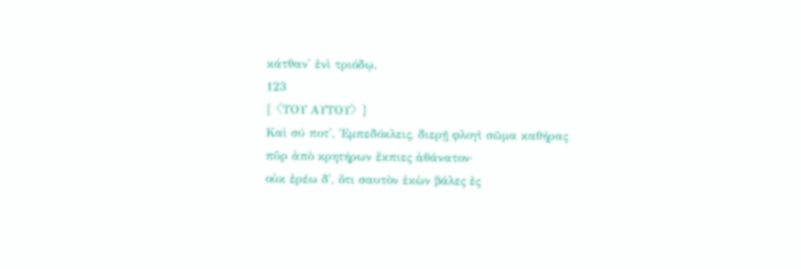κάτθαν' ἐνὶ τριόδῳ.
123
{〈ΤΟΥ ΑΥΤΟΥ〉}
Καὶ σύ ποτ', Ἐμπεδόκλεις, διερῇ φλογὶ σῶμα καθήρας
πῦρ ἀπὸ κρητήρων ἔκπιες ἀθάνατον·
οὐκ ἐρέω δ', ὅτι σαυτὸν ἑκὼν βάλες ἐς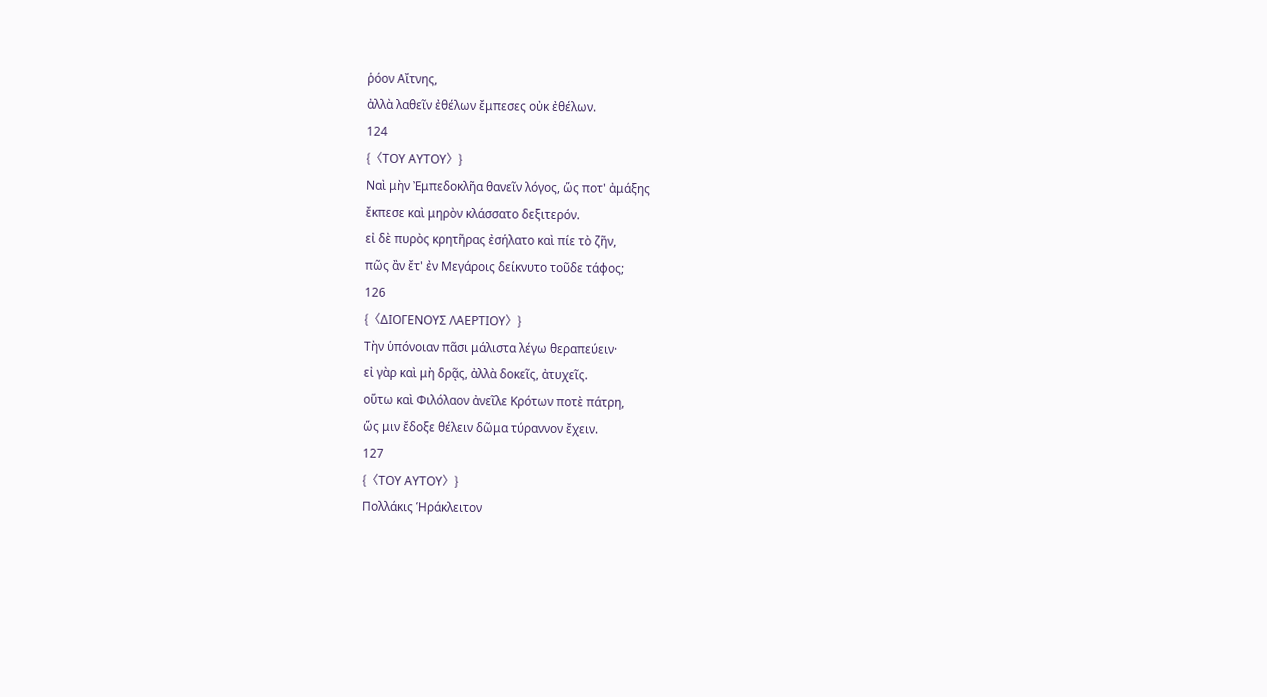ῥόον Αἴτνης,
ἀλλὰ λαθεῖν ἐθέλων ἔμπεσες οὐκ ἐθέλων.
124
{〈ΤΟΥ ΑΥΤΟΥ〉}
Ναὶ μὴν Ἐμπεδοκλῆα θανεῖν λόγος, ὥς ποτ' ἀμάξης
ἔκπεσε καὶ μηρὸν κλάσσατο δεξιτερόν.
εἰ δὲ πυρὸς κρητῆρας ἐσήλατο καὶ πίε τὸ ζῆν,
πῶς ἂν ἔτ' ἐν Μεγάροις δείκνυτο τοῦδε τάφος;
126
{〈ΔΙΟΓΕΝΟΥΣ ΛΑΕΡΤΙΟΥ〉}
Τὴν ὑπόνοιαν πᾶσι μάλιστα λέγω θεραπεύειν·
εἰ γὰρ καὶ μὴ δρᾷς, ἀλλὰ δοκεῖς, ἀτυχεῖς.
οὕτω καὶ Φιλόλαον ἀνεῖλε Κρότων ποτὲ πάτρη,
ὥς μιν ἔδοξε θέλειν δῶμα τύραννον ἔχειν.
127
{〈ΤΟΥ ΑΥΤΟΥ〉}
Πολλάκις Ἡράκλειτον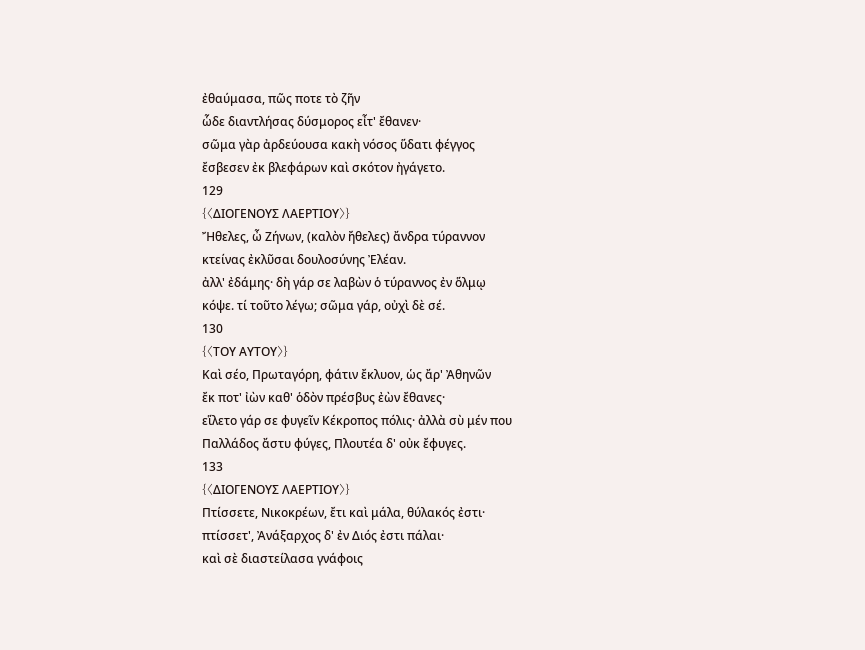ἐθαύμασα, πῶς ποτε τὸ ζῆν
ὧδε διαντλήσας δύσμορος εἶτ' ἔθανεν·
σῶμα γὰρ ἀρδεύουσα κακὴ νόσος ὕδατι φέγγος
ἔσβεσεν ἐκ βλεφάρων καὶ σκότον ἠγάγετο.
129
{〈ΔΙΟΓΕΝΟΥΣ ΛΑΕΡΤΙΟΥ〉}
Ἤθελες, ὦ Ζήνων, (καλὸν ἤθελες) ἄνδρα τύραννον
κτείνας ἐκλῦσαι δουλοσύνης Ἐλέαν.
ἀλλ' ἐδάμης· δὴ γάρ σε λαβὼν ὁ τύραννος ἐν ὅλμῳ
κόψε. τί τοῦτο λέγω; σῶμα γάρ, οὐχὶ δὲ σέ.
130
{〈ΤΟΥ ΑΥΤΟΥ〉}
Καὶ σέο, Πρωταγόρη, φάτιν ἔκλυον, ὡς ἄρ' Ἀθηνῶν
ἔκ ποτ' ἰὼν καθ' ὁδὸν πρέσβυς ἐὼν ἔθανες·
εἵλετο γάρ σε φυγεῖν Κέκροπος πόλις· ἀλλὰ σὺ μέν που
Παλλάδος ἄστυ φύγες, Πλουτέα δ' οὐκ ἔφυγες.
133
{〈ΔΙΟΓΕΝΟΥΣ ΛΑΕΡΤΙΟΥ〉}
Πτίσσετε, Νικοκρέων, ἔτι καὶ μάλα, θύλακός ἐστι·
πτίσσετ', Ἀνάξαρχος δ' ἐν Διός ἐστι πάλαι·
καὶ σὲ διαστείλασα γνάφοις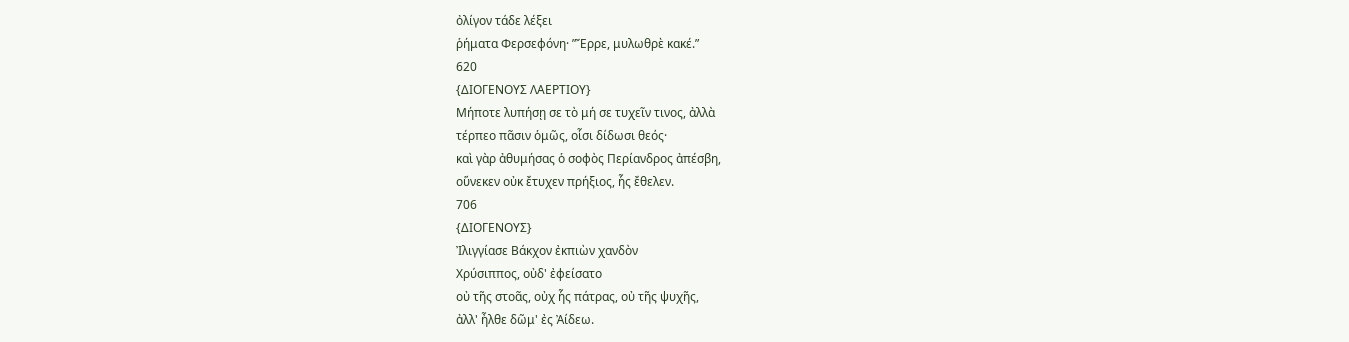ὀλίγον τάδε λέξει
ῥήματα Φερσεφόνη· ”Ἔρρε, μυλωθρὲ κακέ.”
620
{ΔΙΟΓΕΝΟΥΣ ΛΑΕΡΤΙΟΥ}
Μήποτε λυπήσῃ σε τὸ μή σε τυχεῖν τινος, ἀλλὰ
τέρπεο πᾶσιν ὁμῶς, οἷσι δίδωσι θεός·
καὶ γὰρ ἀθυμήσας ὁ σοφὸς Περίανδρος ἀπέσβη,
οὕνεκεν οὐκ ἔτυχεν πρήξιος, ἧς ἔθελεν.
706
{ΔΙΟΓΕΝΟΥΣ}
Ἰλιγγίασε Βάκχον ἐκπιὼν χανδὸν
Χρύσιππος, οὐδ' ἐφείσατο
οὐ τῆς στοᾶς, οὐχ ἧς πάτρας, οὐ τῆς ψυχῆς,
ἀλλ' ἦλθε δῶμ' ἐς Ἀίδεω.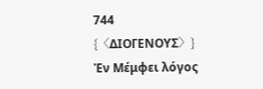744
{〈ΔΙΟΓΕΝΟΥΣ〉}
Ἐν Μέμφει λόγος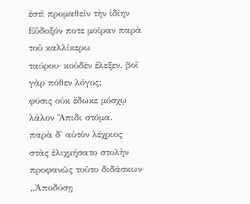ἐστὶ προμαθεῖν τὴν ἰδίην
Εὔδοξόν ποτε μοῖραν παρὰ τοῦ καλλίκερω
ταύρου· κοὐδὲν ἔλεξεν. βοῒ γὰρ πόθεν λόγος;
φύσις οὐκ ἔδωκε μόσχῳ λάλον Ἄπιδι στόμα.
παρὰ δ' αὐτὸν λέχριος στὰς ἐλιχμήσατο στολὴν
προφανῶς τοῦτο διδάσκων· „Ἀποδύσῃ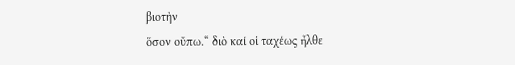βιοτὴν
ὅσον οὔπω.“ διὸ καί οἱ ταχέως ἦλθε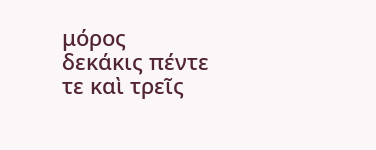μόρος
δεκάκις πέντε τε καὶ τρεῖς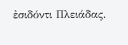ἐσιδόντι Πλειάδας.